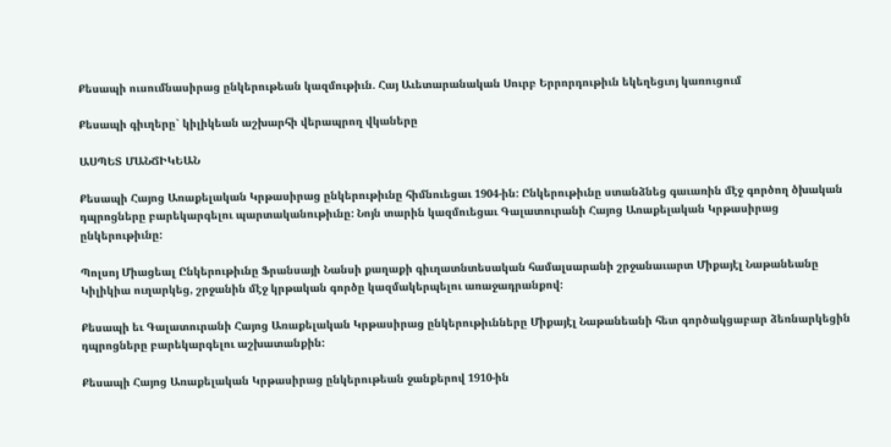Քեսապի ուսումնասիրաց ընկերութեան կազմութիւն. Հայ Աւետարանական Սուրբ Երրորդութիւն եկեղեցւոյ կառուցում

Քեսապի գիւղերը` կիլիկեան աշխարհի վերապրող վկաները

ԱՍՊԵՏ ՄԱՆՃԻԿԵԱՆ

Քեսապի Հայոց Առաքելական Կրթասիրաց ընկերութիւնը հիմնուեցաւ 1904-ին: Ընկերութիւնը ստանձնեց գաւառին մէջ գործող ծխական դպրոցները բարեկարգելու պարտականութիւնը: Նոյն տարին կազմուեցաւ Գալատուրանի Հայոց Առաքելական Կրթասիրաց ընկերութիւնը:

Պոլսոյ Միացեալ Ընկերութիւնը Ֆրանսայի Նանսի քաղաքի գիւղատնտեսական համալսարանի շրջանաւարտ Միքայէլ Նաթանեանը Կիլիկիա ուղարկեց, շրջանին մէջ կրթական գործը կազմակերպելու առաջադրանքով:

Քեսապի եւ Գալատուրանի Հայոց Առաքելական Կրթասիրաց ընկերութիւնները Միքայէլ Նաթանեանի հետ գործակցաբար ձեռնարկեցին դպրոցները բարեկարգելու աշխատանքին:

Քեսապի Հայոց Առաքելական Կրթասիրաց ընկերութեան ջանքերով 1910-ին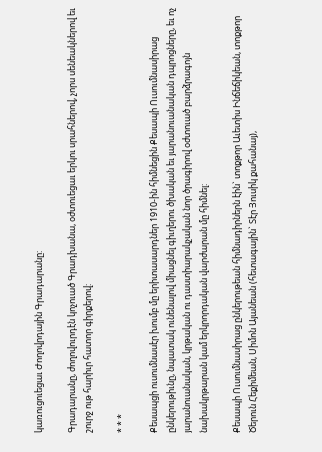կառուցուեցաւ Ժողովրդային Գրադարանը:

Գրադարանը, ժողովուրդէն կոչուած Գրադխանա, օժտուեցաւ երկու սրահներով, չորս սենեակներով եւ շուրջ ութ հարիւր հատոր գիրքերով:

* * *

Քեսապցի ուսումնասէր խումբ մը երիտասարդներ 1910-ին հիմնեցին Քեսապի Ուսումնասիրաց ընկերութիւնը, նպատակ ունենալով միացնել գիւղերու ծխական եւ յարանուանական դպրոցները, եւ ոչ յարանուանական, կրթական ու դաստիարակչական նոր ծրագիրով օժտուած բարձրագոյն նախակրթարան կամ երկրորդական վարժարան մը հիմնել:

Քեսապի Ուսումնասիրաց ընկերութեան հիմնադիրներն էին` տոքթոր Աւետիս Ինճեճիկեան, տոքթոր Ծերուն Հեքիմեան, Սիմոն Այանեան (հետագային` Տէր Յուսիկ քահանայ),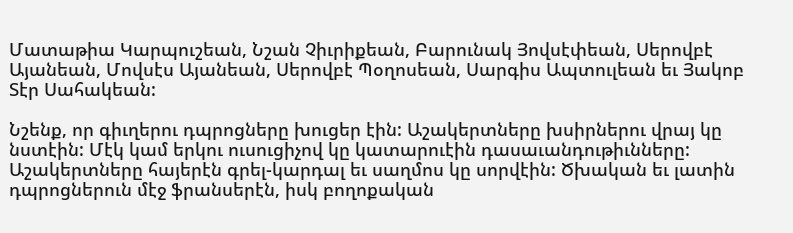Մատաթիա Կարպուշեան, Նշան Չիւրիքեան, Բարունակ Յովսէփեան, Սերովբէ Այանեան, Մովսէս Այանեան, Սերովբէ Պօղոսեան, Սարգիս Ապտուլեան եւ Յակոբ Տէր Սահակեան:

Նշենք, որ գիւղերու դպրոցները խուցեր էին: Աշակերտները խսիրներու վրայ կը նստէին: Մէկ կամ երկու ուսուցիչով կը կատարուէին դասաւանդութիւնները: Աշակերտները հայերէն գրել-կարդալ եւ սաղմոս կը սորվէին: Ծխական եւ լատին դպրոցներուն մէջ ֆրանսերէն, իսկ բողոքական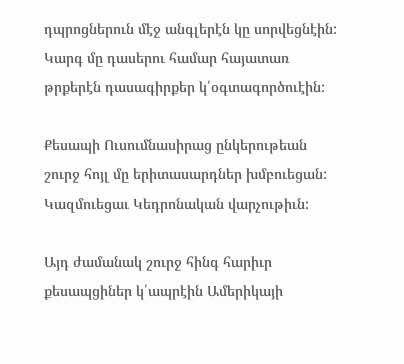դպրոցներուն մէջ անգլերէն կը սորվեցնէին: Կարգ մը դասերու համար հայատառ թրքերէն դասագիրքեր կ՛օգտագործուէին:

Քեսապի Ուսումնասիրաց ընկերութեան շուրջ հոյլ մը երիտասարդներ խմբուեցան: Կազմուեցաւ Կեդրոնական վարչութիւն:

Այդ ժամանակ շուրջ հինգ հարիւր քեսապցիներ կ՛ապրէին Ամերիկայի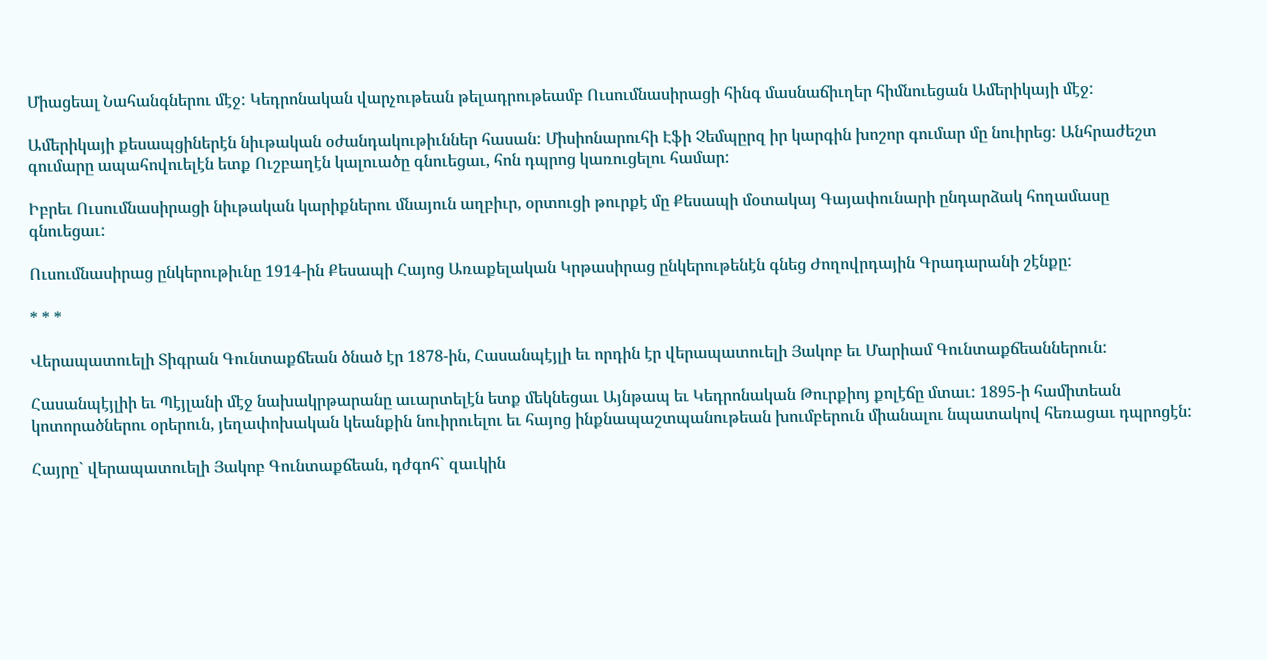Միացեալ Նահանգներու մէջ: Կեդրոնական վարչութեան թելադրութեամբ Ուսումնասիրացի հինգ մասնաճիւղեր հիմնուեցան Ամերիկայի մէջ:

Ամերիկայի քեսապցիներէն նիւթական օժանդակութիւններ հասան: Միսիոնարուհի Էֆի Չեմպըրզ իր կարգին խոշոր գումար մը նուիրեց: Անհրաժեշտ գումարը ապահովուելէն ետք Ուշբաղէն կալուածը գնուեցաւ, հոն դպրոց կառուցելու համար:

Իբրեւ Ուսումնասիրացի նիւթական կարիքներու մնայուն աղբիւր, օրտուցի թուրքէ մը Քեսապի մօտակայ Գայափունարի ընդարձակ հողամասը գնուեցաւ:

Ուսումնասիրաց ընկերութիւնը 1914-ին Քեսապի Հայոց Առաքելական Կրթասիրաց ընկերութենէն գնեց Ժողովրդային Գրադարանի շէնքը:

* * *

Վերապատուելի Տիգրան Գունտաքճեան ծնած էր 1878-ին, Հասանպէյլի եւ որդին էր վերապատուելի Յակոբ եւ Մարիամ Գունտաքճեաններուն:

Հասանպէյլիի եւ Պէյլանի մէջ նախակրթարանը աւարտելէն ետք մեկնեցաւ Այնթապ եւ Կեդրոնական Թուրքիոյ քոլէճը մտաւ: 1895-ի համիտեան կոտորածներու օրերուն, յեղափոխական կեանքին նուիրուելու եւ հայոց ինքնապաշտպանութեան խումբերուն միանալու նպատակով հեռացաւ դպրոցէն:

Հայրը` վերապատուելի Յակոբ Գունտաքճեան, դժգոհ` զաւկին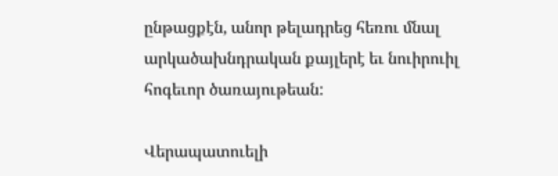ընթացքէն, անոր թելադրեց հեռու մնալ արկածախնդրական քայլերէ եւ նուիրուիլ հոգեւոր ծառայութեան:

Վերապատուելի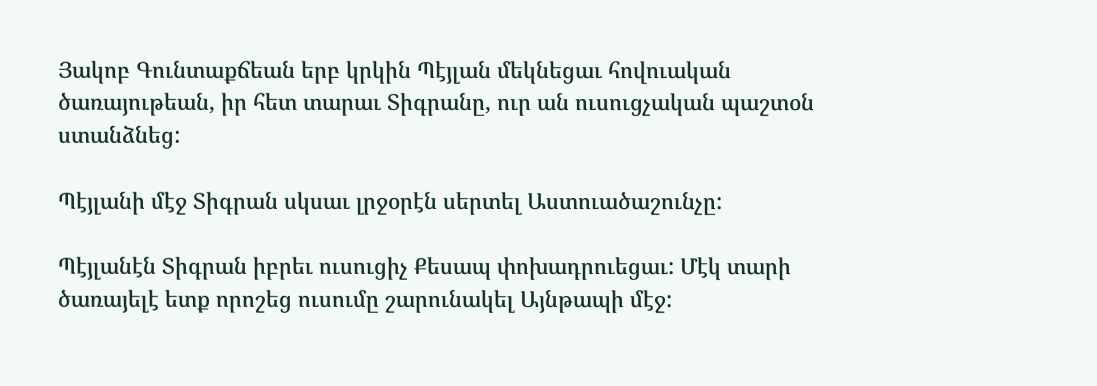Յակոբ Գունտաքճեան երբ կրկին Պէյլան մեկնեցաւ հովուական ծառայութեան, իր հետ տարաւ Տիգրանը, ուր ան ուսուցչական պաշտօն ստանձնեց:

Պէյլանի մէջ Տիգրան սկսաւ լրջօրէն սերտել Աստուածաշունչը:

Պէյլանէն Տիգրան իբրեւ ուսուցիչ Քեսապ փոխադրուեցաւ: Մէկ տարի ծառայելէ ետք որոշեց ուսումը շարունակել Այնթապի մէջ: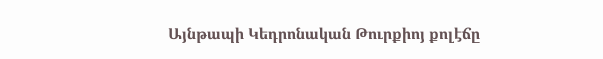Այնթապի Կեդրոնական Թուրքիոյ քոլէճը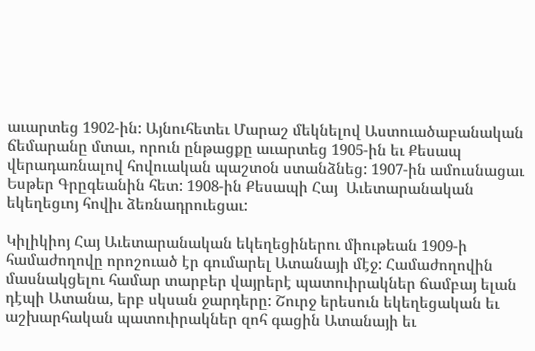աւարտեց 1902-ին: Այնուհետեւ Մարաշ մեկնելով Աստուածաբանական ճեմարանը մտաւ, որուն ընթացքը աւարտեց 1905-ին եւ Քեսապ վերադառնալով հովուական պաշտօն ստանձնեց: 1907-ին ամուսնացաւ Եսթեր Գրըգեանին հետ: 1908-ին Քեսապի Հայ  Աւետարանական եկեղեցւոյ հովիւ ձեռնադրուեցաւ:

Կիլիկիոյ Հայ Աւետարանական եկեղեցիներու միութեան 1909-ի համաժողովը որոշուած էր գումարել Ատանայի մէջ: Համաժողովին մասնակցելու համար տարբեր վայրերէ պատուիրակներ ճամբայ ելան դէպի Ատանա, երբ սկսան ջարդերը: Շուրջ երեսուն եկեղեցական եւ աշխարհական պատուիրակներ զոհ գացին Ատանայի եւ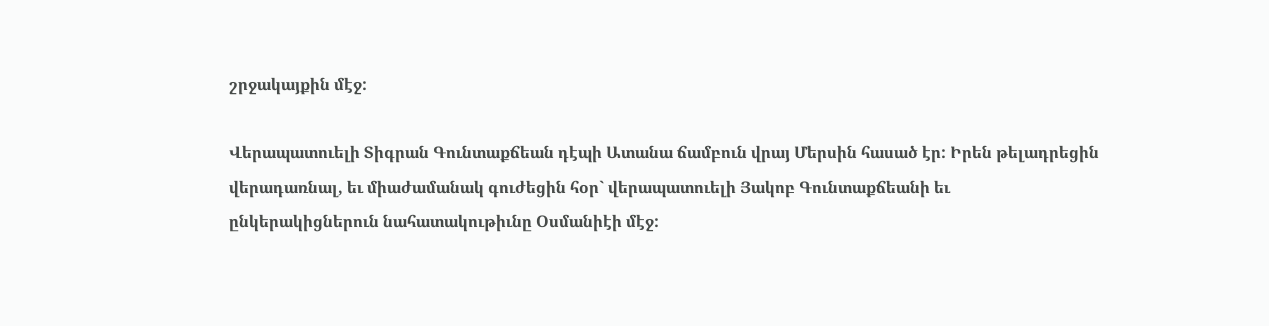շրջակայքին մէջ:

Վերապատուելի Տիգրան Գունտաքճեան դէպի Ատանա ճամբուն վրայ Մերսին հասած էր: Իրեն թելադրեցին վերադառնալ, եւ միաժամանակ գուժեցին հօր` վերապատուելի Յակոբ Գունտաքճեանի եւ ընկերակիցներուն նահատակութիւնը Օսմանիէի մէջ: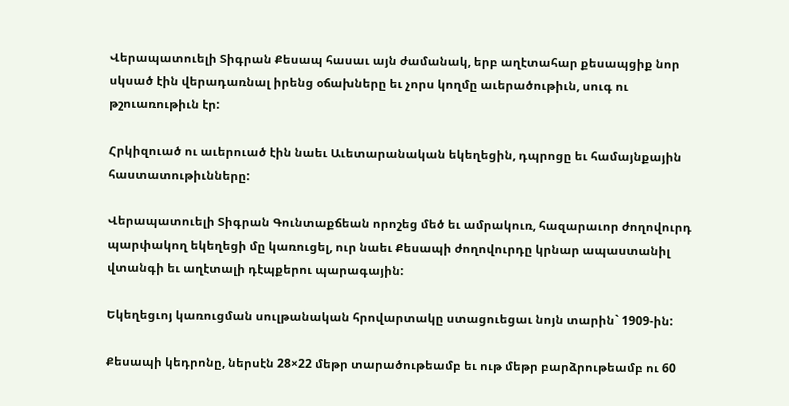Վերապատուելի Տիգրան Քեսապ հասաւ այն ժամանակ, երբ աղէտահար քեսապցիք նոր սկսած էին վերադառնալ իրենց օճախները եւ չորս կողմը աւերածութիւն, սուգ ու թշուառութիւն էր:

Հրկիզուած ու աւերուած էին նաեւ Աւետարանական եկեղեցին, դպրոցը եւ համայնքային հաստատութիւնները:

Վերապատուելի Տիգրան Գունտաքճեան որոշեց մեծ եւ ամրակուռ, հազարաւոր ժողովուրդ պարփակող եկեղեցի մը կառուցել, ուր նաեւ Քեսապի ժողովուրդը կրնար ապաստանիլ վտանգի եւ աղէտալի դէպքերու պարագային:

Եկեղեցւոյ կառուցման սուլթանական հրովարտակը ստացուեցաւ նոյն տարին` 1909-ին:

Քեսապի կեդրոնը, ներսէն 28×22 մեթր տարածութեամբ եւ ութ մեթր բարձրութեամբ ու 60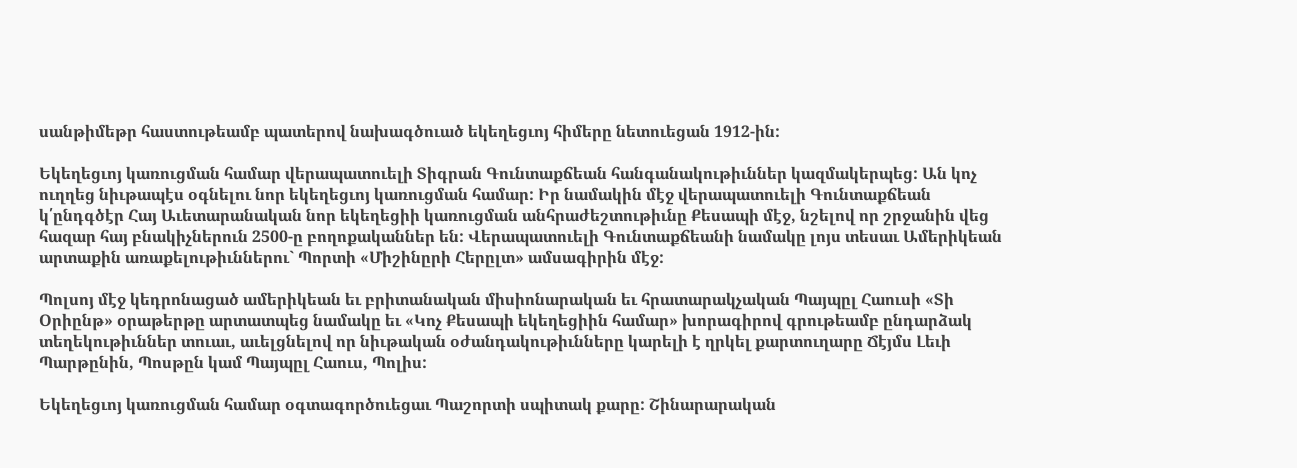սանթիմեթր հաստութեամբ պատերով նախագծուած եկեղեցւոյ հիմերը նետուեցան 1912-ին:

Եկեղեցւոյ կառուցման համար վերապատուելի Տիգրան Գունտաքճեան հանգանակութիւններ կազմակերպեց: Ան կոչ ուղղեց նիւթապէս օգնելու նոր եկեղեցւոյ կառուցման համար: Իր նամակին մէջ վերապատուելի Գունտաքճեան կ՛ընդգծէր Հայ Աւետարանական նոր եկեղեցիի կառուցման անհրաժեշտութիւնը Քեսապի մէջ, նշելով որ շրջանին վեց հազար հայ բնակիչներուն 2500-ը բողոքականներ են: Վերապատուելի Գունտաքճեանի նամակը լոյս տեսաւ Ամերիկեան արտաքին առաքելութիւններու` Պորտի «Միշինըրի Հերըլտ» ամսագիրին մէջ:

Պոլսոյ մէջ կեդրոնացած ամերիկեան եւ բրիտանական միսիոնարական եւ հրատարակչական Պայպըլ Հաուսի «Տի Օրիընթ» օրաթերթը արտատպեց նամակը եւ «Կոչ Քեսապի եկեղեցիին համար» խորագիրով գրութեամբ ընդարձակ տեղեկութիւններ տուաւ, աւելցնելով որ նիւթական օժանդակութիւնները կարելի է ղրկել քարտուղարը Ճէյմս Լեւի Պարթընին, Պոսթըն կամ Պայպըլ Հաուս, Պոլիս:

Եկեղեցւոյ կառուցման համար օգտագործուեցաւ Պաշորտի սպիտակ քարը: Շինարարական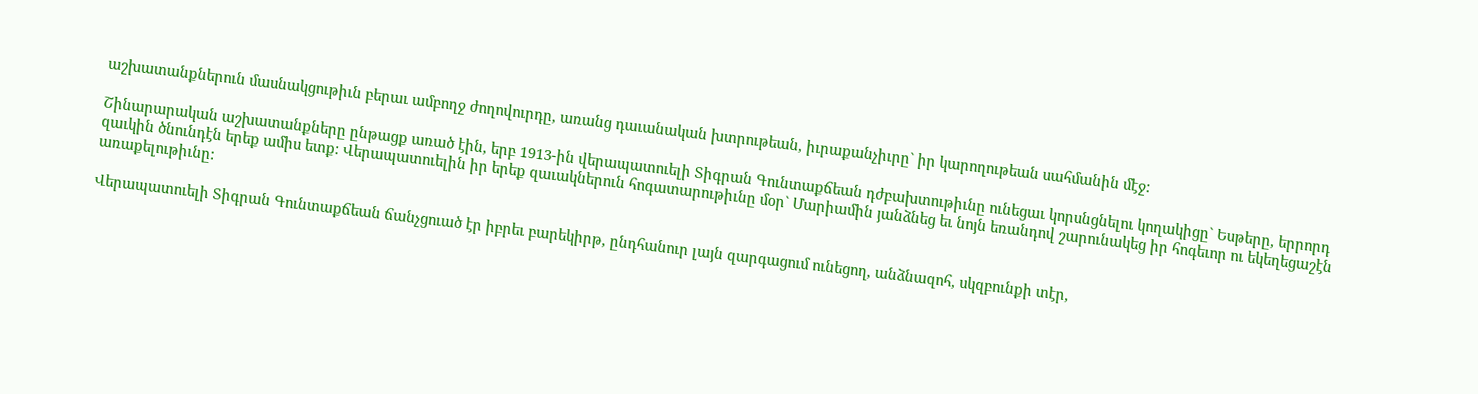աշխատանքներուն մասնակցութիւն բերաւ ամբողջ ժողովուրդը, առանց դաւանական խտրութեան, իւրաքանչիւրը` իր կարողութեան սահմանին մէջ:

Շինարարական աշխատանքները ընթացք առած էին, երբ 1913-ին վերապատուելի Տիգրան Գունտաքճեան դժբախտութիւնը ունեցաւ կորսնցնելու կողակիցը` Եսթերը, երրորդ զաւկին ծնունդէն երեք ամիս ետք: Վերապատուելին իր երեք զաւակներուն հոգատարութիւնը մօր` Մարիամին յանձնեց եւ նոյն եռանդով շարունակեց իր հոգեւոր ու եկեղեցաշէն առաքելութիւնը:

Վերապատուելի Տիգրան Գունտաքճեան ճանչցուած էր իբրեւ բարեկիրթ, ընդհանուր լայն զարգացում ունեցող, անձնազոհ, սկզբունքի տէր,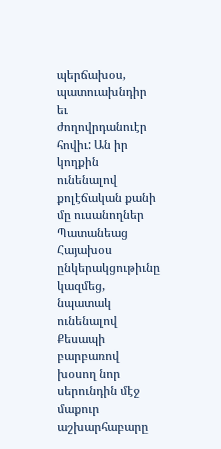պերճախօս, պատուախնդիր եւ ժողովրդանուէր հովիւ: Ան իր կողքին ունենալով քոլէճական քանի մը ուսանողներ Պատանեաց Հայախօս ընկերակցութիւնը կազմեց, նպատակ ունենալով Քեսապի բարբառով խօսող նոր սերունդին մէջ մաքուր աշխարհաբարը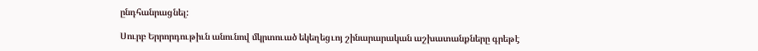ընդհանրացնել:

Սուրբ Երրորդութիւն անունով մկրտուած եկեղեցւոյ շինարարական աշխատանքները գրեթէ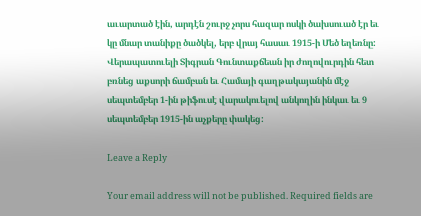աւարտած էին, արդէն շուրջ չորս հազար ոսկի ծախսուած էր եւ կը մնար տանիքը ծածկել, երբ վրայ հասաւ 1915-ի Մեծ եղեռնը: Վերապատուելի Տիգրան Գունտաքճեան իր ժողովուրդին հետ բռնեց աքսորի ճամբան եւ Համայի գաղթակայանին մէջ սեպտեմբեր 1-ին թիֆուսէ վարակուելով անկողին ինկաւ եւ 9 սեպտեմբեր 1915-ին աչքերը փակեց:

Leave a Reply

Your email address will not be published. Required fields are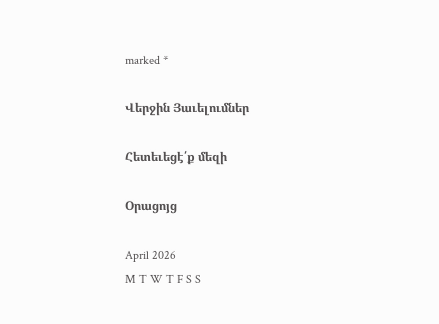marked *

Վերջին Յաւելումներ

Հետեւեցէ՛ք մեզի

Օրացոյց

April 2026
M T W T F S S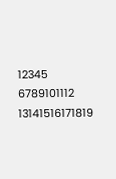12345
6789101112
13141516171819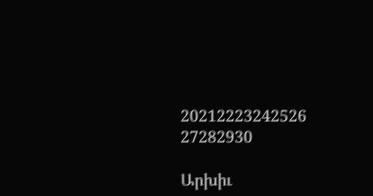20212223242526
27282930

Արխիւ